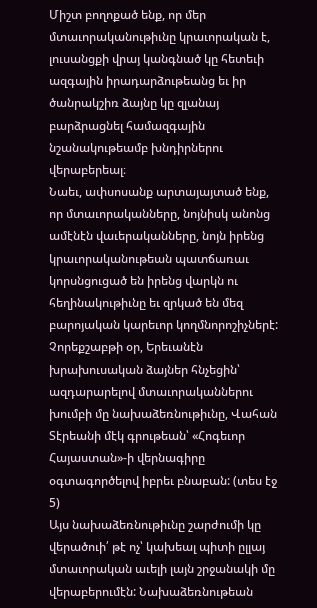Միշտ բողոքած ենք, որ մեր մտաւորականութիւնը կրաւորական է, լուսանցքի վրայ կանգնած կը հետեւի ազգային իրադարձութեանց եւ իր ծանրակշիռ ձայնը կը զլանայ բարձրացնել համազգային նշանակութեամբ խնդիրներու վերաբերեալ։
Նաեւ, ափսոսանք արտայայտած ենք, որ մտաւորականները, նոյնիսկ անոնց ամէնէն վաւերականները, նոյն իրենց կրաւորականութեան պատճառաւ կորսնցուցած են իրենց վարկն ու հեղինակութիւնը եւ զրկած են մեզ բարոյական կարեւոր կողմնորոշիչներէ:
Չորեքշաբթի օր, Երեւանէն խրախուսական ձայներ հնչեցին՝ ազդարարելով մտաւորականներու խումբի մը նախաձեռնութիւնը, Վահան Տէրեանի մէկ գրութեան՝ «Հոգեւոր Հայաստան»-ի վերնագիրը օգտագործելով իբրեւ բնաբան: (տես էջ 5)
Այս նախաձեռնութիւնը շարժումի կը վերածուի՛ թէ ոչ՝ կախեալ պիտի ըլլայ մտաւորական աւելի լայն շրջանակի մը վերաբերումէն: Նախաձեռնութեան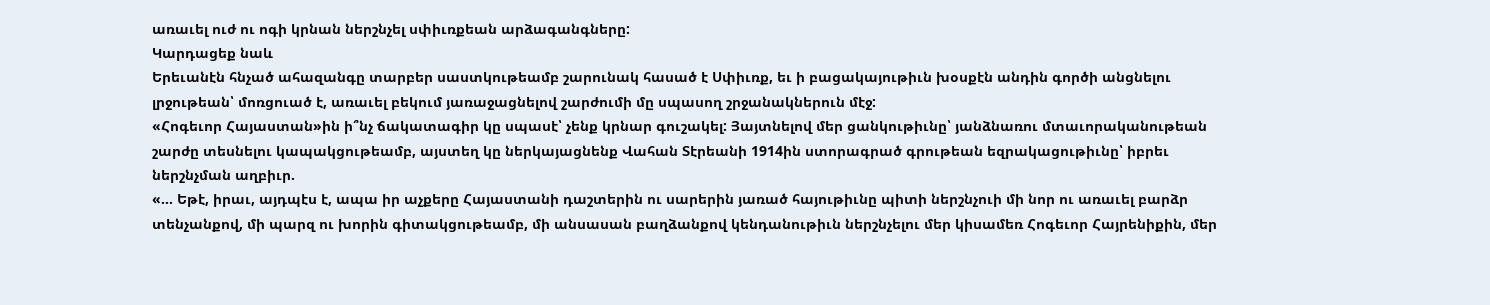առաւել ուժ ու ոգի կրնան ներշնչել սփիւռքեան արձագանգները:
Կարդացեք նաև
Երեւանէն հնչած ահազանգը տարբեր սաստկութեամբ շարունակ հասած է Սփիւռք, եւ ի բացակայութիւն խօսքէն անդին գործի անցնելու լրջութեան՝ մոռցուած է, առաւել բեկում յառաջացնելով շարժումի մը սպասող շրջանակներուն մէջ:
«Հոգեւոր Հայաստան»ին ի՞նչ ճակատագիր կը սպասէ՝ չենք կրնար գուշակել: Յայտնելով մեր ցանկութիւնը՝ յանձնառու մտաւորականութեան շարժը տեսնելու կապակցութեամբ, այստեղ կը ներկայացնենք Վահան Տէրեանի 1914ին ստորագրած գրութեան եզրակացութիւնը՝ իբրեւ ներշնչման աղբիւր.
«… Եթէ, իրաւ, այդպէս է, ապա իր աչքերը Հայաստանի դաշտերին ու սարերին յառած հայութիւնը պիտի ներշնչուի մի նոր ու առաւել բարձր տենչանքով, մի պարզ ու խորին գիտակցութեամբ, մի անսասան բաղձանքով կենդանութիւն ներշնչելու մեր կիսամեռ Հոգեւոր Հայրենիքին, մեր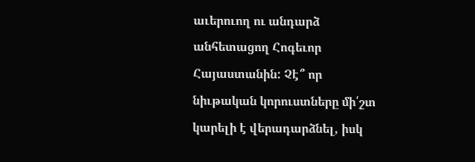աւերուող ու անդարձ անհետացող Հոգեւոր Հայաստանին: Չէ՞ որ նիւթական կորուստները մի՛շտ կարելի է վերադարձնել, իսկ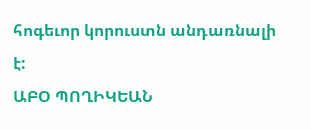հոգեւոր կորուստն անդառնալի է:
ԱԲՕ ՊՈՂԻԿԵԱՆ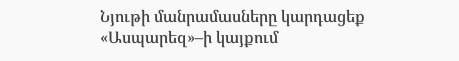Նյութի մանրամասները կարդացեք «Ասպարեզ»–ի կայքում